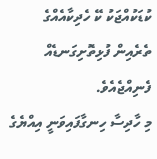ކުޑަކުއްޖަކު ކޭ ހެދިކާއެއްގެ ތެރެއިން ފުޅިތޮށިގަނޑެއް ފެނިއްޖެއެވެ.
މި ހާދިސާ ހިނގާފައިވަނީ އިއްޔެގެ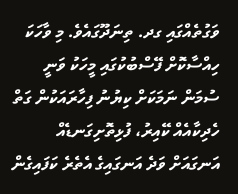ވަގުތެއްގައި ގދ. ތިނަދޫގައެވެ. މި ވާހަކަ ހިއްސާކޮށް ފޭސްބުކުގައި މީހަކު ވަނީ ސުމަން ނަމަކަށް ކިޔުނު ފިހާރައަކުން ގަތް ހެދިކާއެއް ކޭއިރު، ފުޅިތޮށިގަނޑެއް އަނގައަށް ވަދެ އަނގައިގެ އެތެރެ ކަފައިގެން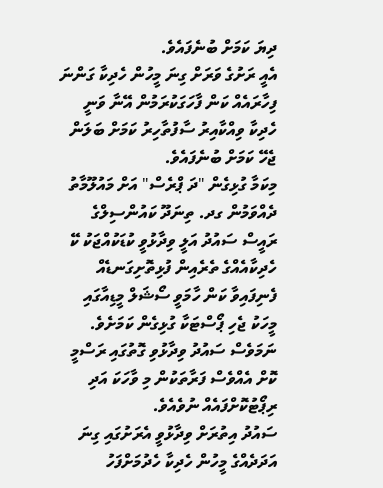ދިޔަ ކަމަށް ބުނެފައެވެ.
އެއީ ރަށުގެ ވަރަށް ގިނަ މީހުން ހެދިކާ ގަންނަ ފިހާރައެއް ކަން ފާހަގަކުރަމުން އޭނާ ވަނީ ހެދިކާ ވިއްކާއިރު ސާފުތާހިރު ކަމަށް ބަލަން ޖެހޭ ކަމަށް ބުނެފައެވެ.
މިކަމާ ގުޅިގެން "ދަ ޕްރެސް" އަށް މައުލޫމާތު ދެއްވަމުން ގދ. ތިނަދޫ ކައުންސިލްގެ ރައީސް ސައުދު އަލީ ވިދާޅުވީ ކުޑަކުއްޖަކު ކޭ ހެދިކާއެއްގެ ތެރެއިން ފުޅިތޮށިގަނޑެއް ފެނިފައިވާ ކަން ހާމަވީ ސޯޝަލް މީޑިއާގައި މީހަކު ޖެހި ޕޯސްޓަކާ ގުޅިގެން ކަމަށެވެ. ނަމަވެސް ސައުދު ވިދާޅުވި ގޮތުގައި ރަސްމީ ކޮށް އެއްވެސް ފަރާތަކުން މި ވާހަކަ އަދި ރިޕޯޓުކޮށްފައެއް ނުވެއެވެ.
ސައުދު އިތުރަށް ވިދާޅުވީ އެރަށުގައި ގިނަ އަދަދެއްގެ މީހުން ހެދިކާ ހެދުމަށްފަހު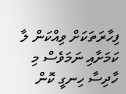ފިހާރަތަކަށް ވިއްކަން ލާ ކަމަށާއި ނަމަވެސް މި ހާދިސާ ހިނގީ ކޮން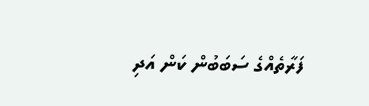ފަރާތެއްގެ ސަބަބުން ކަން އަދި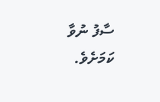ސާފު ނުވާ ކަމަށެވެ.